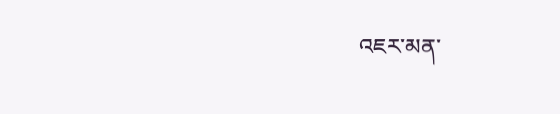འཇར་མན་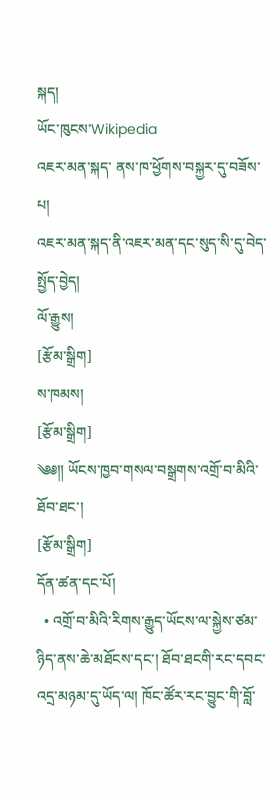སྐད།
ཡོང་ཁུངས་Wikipedia
འཇར་མན་སྐད་ ནས་ཁ་ཕྱོགས་བསྐྱར་དུ་བཟོས་པ།
འཇར་མན་སྐད་ནི་འཇར་མན་དང་སུད་སི་དུ་བེད་སྤྱོད་བྱེད།
ལོ་རྒྱུས།
[རྩོམ་སྒྲིག]
ས་ཁམས།
[རྩོམ་སྒྲིག]
༄༅༎ ཡོངས་ཁྱབ་གསལ་བསྒྲགས་འགྲོ་བ་མིའི་ཐོབ་ཐང་།
[རྩོམ་སྒྲིག]
དོན་ཚན་དང་པོ།
  • འགྲོ་བ་མིའི་རིགས་རྒྱུད་ཡོངས་ལ་སྐྱེས་ཙམ་ཉིད་ནས་ཆེ་མཐོངས་དང་། ཐོབ་ཐངགི་རང་དབང་འདྲ་མཉམ་དུ་ཡོད་ལ། ཁོང་ཚོར་རང་བྱུང་གི་བློ་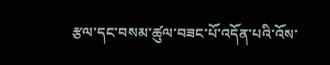རྩལ་དང་བསམ་ཚུལ་བཟང་པོ་འདོན་པའི་འོས་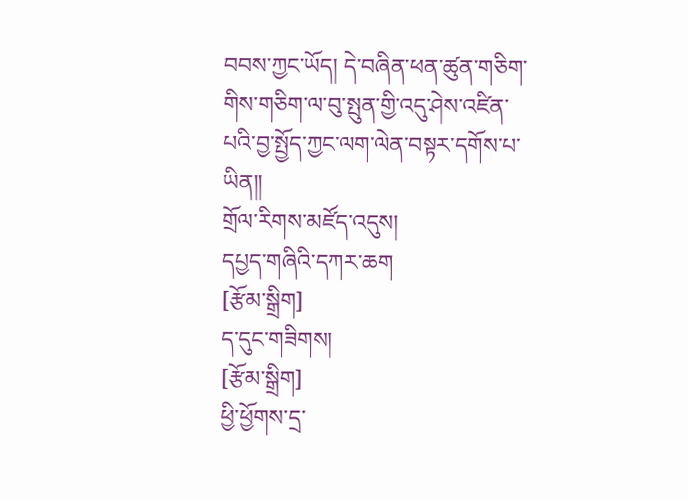བབས་ཀྱང་ཡོད། དེ་བཞིན་ཕན་ཚུན་གཅིག་གིས་གཅིག་ལ་བུ་སྤུན་གྱི་འདུ་ཤེས་འཛིན་པའི་བྱ་སྤྱོད་ཀྱང་ལག་ལེན་བསྟར་དགོས་པ་ཡིན༎
གྲོལ་རིགས་མཛོད་འདུས།
དཔྱད་གཞིའི་དཀར་ཆག
[རྩོམ་སྒྲིག]
ད་དུང་གཟིགས།
[རྩོམ་སྒྲིག]
ཕྱི་ཕྱོགས་དྲ་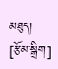མཐུད།
[རྩོམ་སྒྲིག]